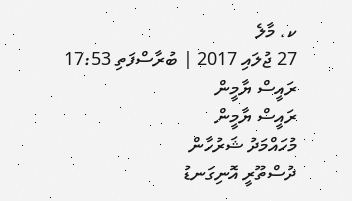ކ. މާލެ
27 ޖުލައި 2017 | ބުރާސްފަތި 17:53
ރައީސް ޔާމީން
ރައީސް ޔާމީން
މުހައްމަދު ޝަރުހާން
ދުސްތޫރީ އޮނިގަނޑު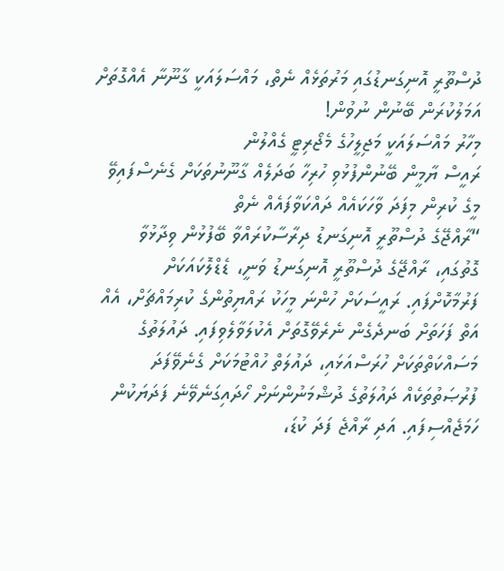ދުސްތޫރީ އޮނިގަނޑުގައި މަރުތަޅެއް ނެތް، މައްސަލައަކީ ގާނޫނާ އެއްގޮތަށް އަމަލުކުރަން ބޭނުން ނުވުން!
މިހާރު މައްސަލައަކީ މަޖިލީހުގެ މެޖޯރިޓީ ގެއްލުން
ރައީސް ޔާމީން ބޭނުންފުޅުވި ހުރިހާ ބަދަލެއް ގާނޫނުތަކަށް ގެނެސްފައިވޭ
މީގެ ކުރިން މިފަދަ ވާހަކައެއް ދައްކަވާފައެއް ނެތް
“ރާއްޖޭގެ ދުސްތޫރީ އޮނިގަނޑު ދިރާސާކުރައްވާ ބޭފުޅުން ވިދާޅުވާ ގޮތުގައި، ރާއްޖޭގެ ދުސްތޫރީ އޮނިގަނޑު ވަނީ، ޑެޑްލޮކައަކަށް ފަރުމާކޮށްފައި. ރައީސަކަށް ހުންނަ މީހަކު ރައްޔިތުންގެ ކުރިމައްޗަށް، އެއް އަތް ފަހަތަށް ބަނދެގެން ނެރެވޭގޮތަށް އެކުލަވާލެވިފައި. ދައުލަތުގެ މަސައްކަތްތަކަށް ހުރަސްއަޅައި، ދައުލަތް ހުއްޓުމަކަށް ގެނެވޭފަދަ ފުރުޞަތުތަކެއް ދައުލަތުގެ ދުޝްމަނުންނަށް ހޯދައިގަނެވޭނެ ފަދަޔަކުން ހަމަޖެއްސިފައި. އަދި ރާއްޖެ ފަދަ ކުޑަ،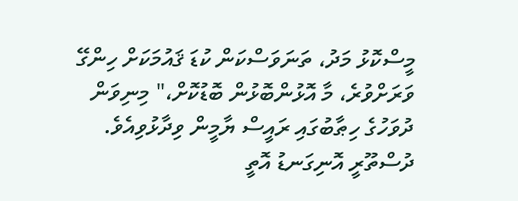މީސްކޮޅު މަދު، ތަނަވަސްކަން ކުޑަ ޤައުމަކަށް ހިންގޭ ވަރަށްވުރެ، މާ އޮޅުންބޮޅުން ބޮޑުކޮށް،" މިނިވަން ދުވަހުގެ ހިޠާބުގައި ރައީސް ޔާމީން ވިދާޅުވިއެވެ.
ދުސްތޫރީ އޮނިގަނޑު އޮތީ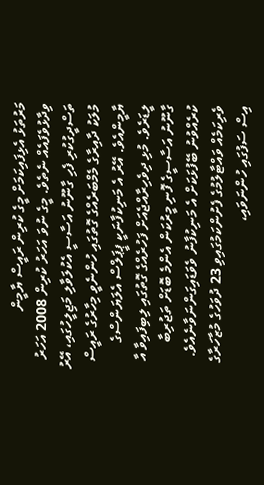މަރުތަޅު އެޅިފައިކަމަށް މީގެ ކުރިން ރައީސް ޔާމީން ވިދާޅުވެފައެއް ނެތެވެ. މީގެ ނުވަ އަހަރު ކުރިން 2008 އަހަރު ތަސްދީގުކުރި ފެހި ގާނޫނު އަސާސީ އެކުލަވާލި މަޖިލީހުގައި، އޭރު މުލަކު ދާއިރާގެ މެމްބަރެއްގެ ގޮތުގައި ހުންނެވީ މިހާރުގެ ރައީސް ޔާމީންއެވެ. އޭރު އެ މަނިކުފާނަކީ ޕީޕަލްސް އެލަޔަންސްގެ ލީޑަރެވެ. މުޅި ދިވެހިރާއްޖެއަށް ފަހުރެއްގެ ގޮތުގައި ލިބިފައިވާ އާ ގާނޫނު އަސާސީގެ ފޮނި މީރުކަން އެންމެ ބޮޑަށް ތަޖުރިބާ ކުރެއްވުނު ބޭފުޅަކަށް އެ މަނިކުފާނު ވެވަޑައިގަންނަވާނެއެވެ. ވެރިކަމެއް ވައްޓާލުމުގެ ފެށުންކަމުގައިވި 23 ދުވަހުގެ މުޒާހަރާގެ އިސް ސަފުގައި ހުންނަވައި،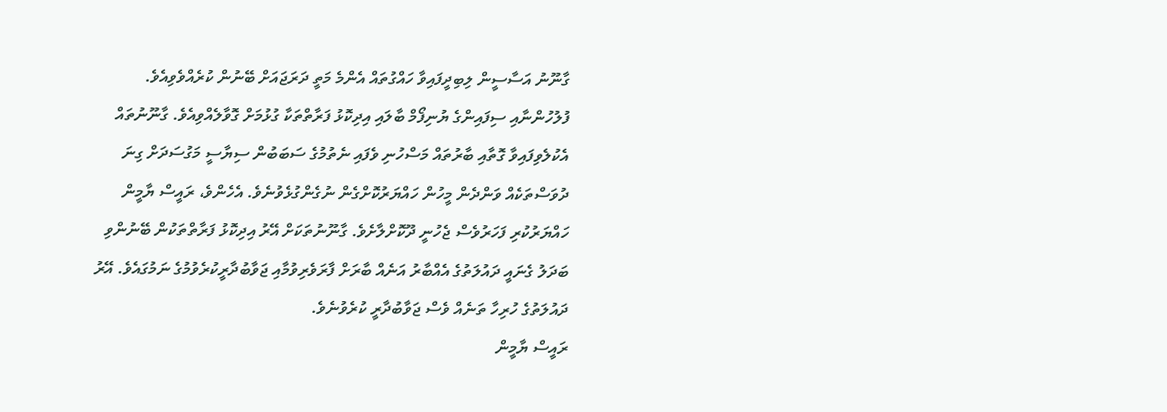ގާނޫނު އަސާސީން ލިބިދީފައިވާ ހައްގުތައް އެންމެ މަތީ ދަރަޖައަށް ބޭނުން ކުރެއްވެވިއެވެ. ފުލުހުންނާއި ސިފައިންގެ ޔުނިފޯމް ބާލައި އިދިކޮޅު ފަރާތްތަކާ ގުޅުމަށް ގޮވާލެއްވިއެވެ. ގާނޫނުތައް އެކުލެވިފައިވާ ގޮތާއި ބާރުތައް މަސްހުނި ވެފައި ނެތުމުގެ ސަބަބުން ސިޔާސީ މަގުސަދަށް ގިނަ ދުވަސްތަކެއް ވަންދެން މީހުން ހައްޔަރުކޮށްގެން ނުގެންގުޅެވުނެވެ. އެހެންވެ، ރައީސް ޔާމީން ހައްޔަރުކުރި ފަހަރުވެސް ޖެހުނީ ދޫކޮށްލާށެވެ. ގާނޫނުތަކަށް އޭރު އިދިކޮޅު ފަރާތްތަކުން ބޭނުންވި ބަދަލު ގެނައީ ދައުލަތުގެ އެއްބާރު އަނެއް ބާރަށް ފާރަވެރިވުމާއި ޖަވާބުދާރީކުރެވުމުގެ ނަމުގައެވެ. އޭރު ދައުލަތުގެ ހުރިހާ ތަނެއް ވެސް ޖަވާބުދާރީ ކުރެވުނެވެ.
ރައީސް ޔާމީން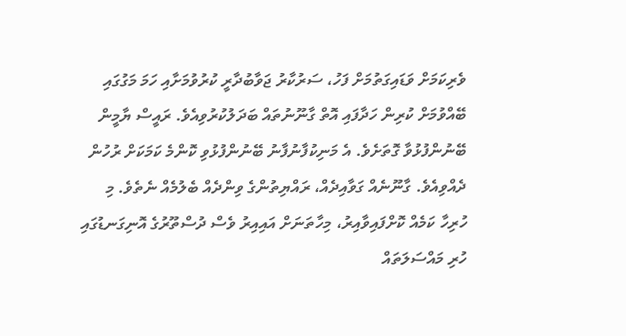ވެރިކަމަށް ވަޑައިގަތުމަށް ފަހު، ސަރުކާރު ޖަވާބުދާރީ ކުރުވުމަށާއި ހަމަ މަގުގައި ބޭއްވުމަށް ކުރިން ހަދާފައި އޮތް ގާނޫނުތައް ބަދަލުކުރުވިއެވެ. ރައީސް ޔާމީން ބޭނުންފުޅުވާ ގޮތަށެވެ. އެ މަނިކުފާނުފާނު ބޭނުންފުޅުވި ކޮންމެ ކަމަކަށް ރުހުން ދެއްވިއެވެ. ގާނޫނެއް ގަވާއިދެއް، ރައްޔިތުންގެ ވިންދެއް ބެލުމެއް ނެތެވެ. މި ހުރިހާ ކަމެއް ކޮށްފައިވާއިރު، މިހާތަނަށް އައިއިރު ވެސް ދުސްތޫރުގެ އޮނިގަނޑުގައި ހުރި މައްސަލަތައް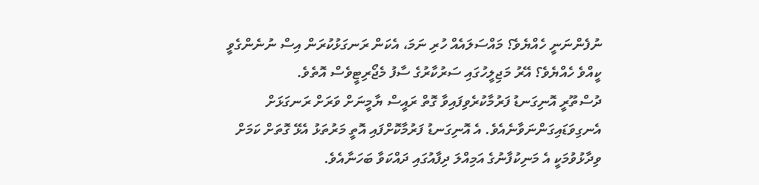ނުފެންނަނީ ހެއްޔެވެ؟ މައްސަލައެއް ހުރި ނަމަ، އެކަން ރަނގަޅުކުރަން އިސް ނުނެންގެވީ ކީއްވެ ހެއްޔެވެ؟ އޭރު މަޖިލީހުގައި ސަރުކާރުގެ ސާފު މެޖޯރިޓީވެސް އޮތެވެ.
ދުސްތޫރީ އޮނިގަނޑު ފަރުމާކުރެވިފައިވާ ގޮތް ރައީސް ޔާމީނަށް ވަރަށް ރަނގަޅަށް އެނގިވަޑައިގަންނަވާނެއެވެ. އެ އޮނިގަނޑު ފަރުމާކޮށްފައި އޮތީ މަރުތަޅު އެޅޭ ގޮތަށް ކަމަށް ވިދާޅުވުމަކީ އެ މަނިކުފާނުގެ އަމިއްލަ ދިފާއުގައި ދައްކަވާ ބަހަނާއެވެ.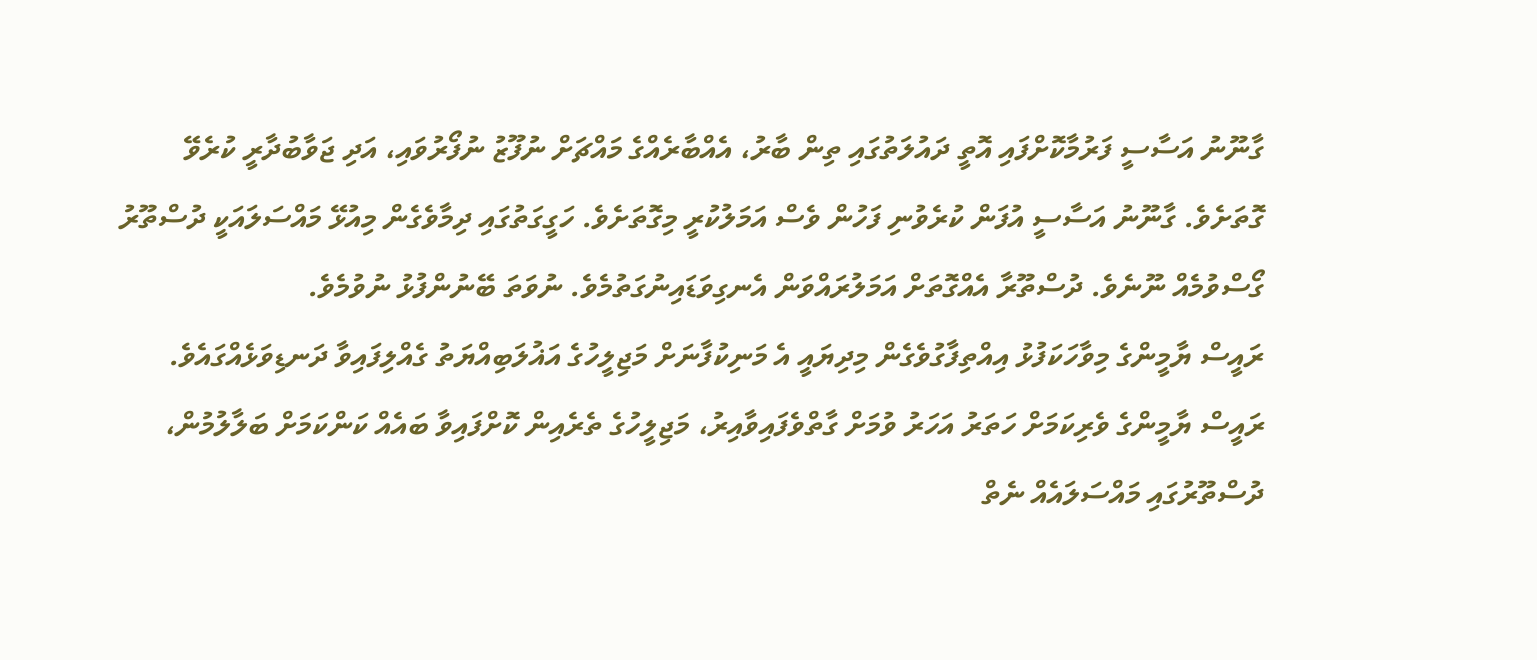ގާނޫނު އަސާސީ ފަރުމާކޮށްފައި އޮތީ ދައުލަތުގައި ތިން ބާރު، އެއްބާރެއްގެ މައްޗަށް ނުފޫޒު ނުފޯރުވައި، އަދި ޖަވާބުދާރީ ކުރެވޭ ގޮތަށެވެ. ގާނޫނު އަސާސީ އުފަން ކުރެވުނި ފަހުން ވެސް އަމަލުކުރީ މިގޮތަށެވެ. ހަގީގަތުގައި ދިމާވެގެން މިއުޅޭ މައްސަލައަކީ ދުސްތޫރު ގޯސްވުމެއް ނޫނެވެ. ދުސްތޫރާ އެއްގޮތަށް އަމަލުރައްވަން އެނގިވަޑައިނުގަތުމެވެ. ނުވަތަ ބޭނުންފުޅު ނުވުމެވެ.
ރައީސް ޔާމީންގެ މިވާހަކަފުޅު އިއްތިފާގުވެގެން މިދިޔައީ އެ މަނިކުފާނަށް މަޖިލީހުގެ އަޣުލަބިއްޔަތު ގެއްލިފައިވާ ދަނޑިވަޅެއްގައެވެ. ރައީސް ޔާމީންގެ ވެރިކަމަށް ހަތަރު އަހަރު ވުމަށް ގާތްވެފައިވާއިރު، މަޖިލީހުގެ ތެރެއިން ކޮށްފައިވާ ބައެއް ކަންކަމަށް ބަލާލުމުން، ދުސްތޫރުގައި މައްސަލައެއް ނެތް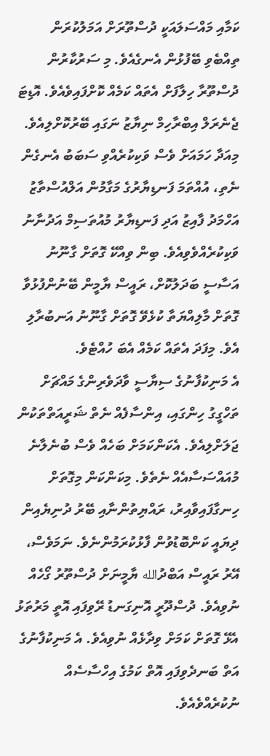ކަމާއި މައްސަލައަކީ ދުސްތޫރަށް އަމަލުކުރަން ތިއްބެވި ބޭފުޅުން އެނގެއެވެ. މި ސަރުކާރުން ދުސްތޫރާ ހިލާފަށް އެތައް ކަމެއް ކޮށްފައިވެއެވެ. އޮޑިޓަ ޖެނެރަލް އިބްރާހިމް ނިޔާޒު ނަގައި ބޭރުކޮށްލިއެވެ. މިއަދާ ހަމައަށް ވެސް ވަކިކުރެއްވި ސަބަބު އެނގެން ނެތި، އުއްތަމަ ފަނޑިޔާރުގެ މަގާމުން އަލްއުސްތާޒު އަހްމަދު ފާއިޒު އަދި ފަނޑިޔާރު މުއުތަސިމް އަދުނާނު ވަކިކުރެއްވެވިއެވެ. ބިން ވިއްކޭ ގޮތަށް ގާނޫނު އަސާސީ ބަދަލުކޮށް، ރައީސް ޔާމީން ބޭނުންފުޅުވާ ގޮތަށް މާލިއްޔަތާ ކުޅެވޭ ގޮތަށް ގާނޫނު އަނބުރާލި އެވެ. މިފަދަ އެތައް ކަމެއް އެބަ ހުއްޓެވެ.
އެ މަނިކުފާނުގެ ސިޔާސީ ވާދަވެރިންގެ މައްޗަށް ތަހްގީގު ހިންގައި، އިންސާފެއް ނެތް ޝަރީއަތްތަކުން ޖަލަށްލިއެވެ. އެކަންކަމަށް ބަހެއް ވެސް ބުނެލާނެ މުއައްސަސާއެއް ނެތެވެ. މިކަންކަން މިގޮތަށް ހިނގާފައިވާއިރު، ރައްޔިތުންނާއި ބޭރު ދުނިޔެއިން ދިޔައީ ކަންބޮޑުވުން ފާޅުކުރަމުންނެވެ. ނަމަވެސް، އޭރު ރައީސް އަބްދުالله ޔާމީނަށް ދުސްތޫރު ގޯހެއް ނުވިއެވެ. ދުސްދޫރީ އޮނިގަނޑު ރޭވިފައި އޮތީ މަރުތަޅު އެޅޭ ގޮތަށް ކަމަށް ވިދާޅެއް ނުވިއެވެ. އެ މަނިކުފާނުގެ އަތް ބަނދެވިފައި އޮތް ކަމުގެ އިހްސާސެއް ނުކުރެއްވެއެވެ.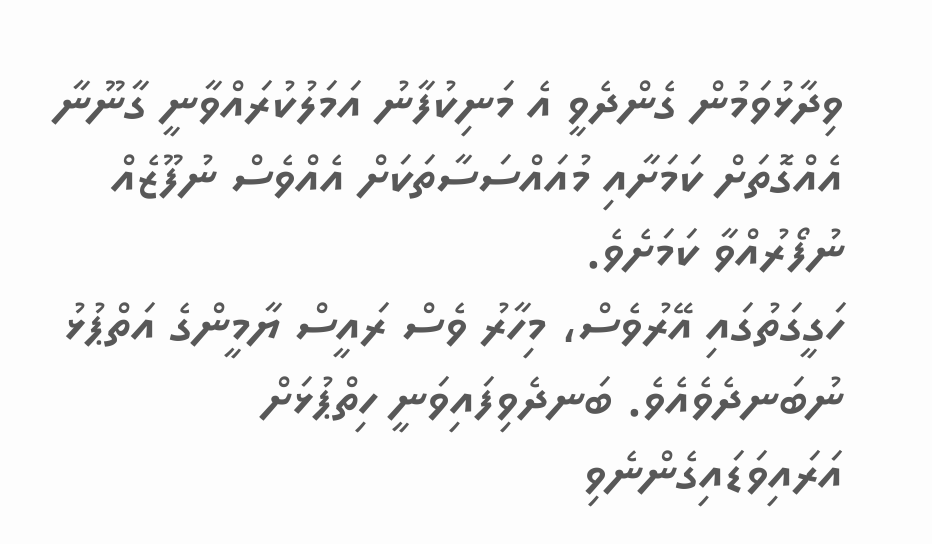ވިދާޅުވަމުން ގެންދެވީ އެ މަނިކުފާނު އަމަލުކުރައްވާނީ ގާނޫނާ އެއްގޮތަށް ކަމަށާއި މުއައްސަސާތަކަށް އެއްވެސް ނުފޫޒެއް ނުފޯރުއްވާ ކަމަށެވެ.
ހަގީގަތުގައި އޭރުވެސް، މިހާރު ވެސް ރައީސް ޔާމީންގެ އަތްޕުޅު ނުބަނދެވެއެވެ. ބަނދެވިފައިވަނީ ހިތްޕުޅަށް އަރައިވަޑައިގެންނެވި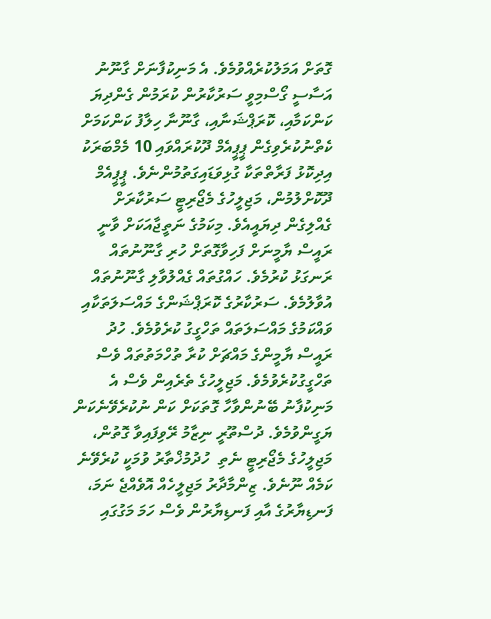ގޮތަށް އަމަލުކުރެއްވުމެވެ. އެ މަނިކުފާނަށް ގާނޫނު އަސާސީ ގޯސްމިވީ ސަރުކާރުން ކުރަމުން ގެންދިޔަ ކަންކަމާއި، ކޮރަޕްޝަނާއި، ގާނޫނާ ހިލާފު ކަންކަމަށް ކެތްނުކުރެވިގެން ޕީޕީއެމް ދޫކުރައްވައި 10 މެމްބަރަކު އިދިކޮޅު ފަރާތްތަކާ ގުޅިވަޑައިގަތުމުންނެވެ. ޕީޕީއެމް ދޫކޮށްލުމުން، މަޖިލީހުގެ މެޖޯރިޓީ ސަރުކާރަށް ގެއްލިގެން ދިޔައީއެވެ. މިކަމުގެ ނަތީޖާއަކަށް ވާނީ ރައީސް ޔާމީނަށް ފަހިވާގޮތަށް ހުރި ގާނޫނުތައް ރަނގަޅު ކުރުމެވެ. ހައްގުތައް ގެއްލުވާލި ގާނޫނުތައް އުވާލުމެވެ. ސަރުކާރުގެ ކޮރަޕްޝަންގެ މައްސަލަތަކާއި ވައްކަމުގެ މައްސަލަތައް ތަހްގީގު ކުރެވުމެވެ. ހުދު ރައީސް ޔާމީންގެ މައްޗަށް ކުރާ ތުހްމަތުތައް ވެސް ތަހްގީގުކުރެވުމެވެ. މަޖިލީހުގެ ތެރެއިން ވެސް އެ މަނިކުފާނު ބޭނުންވާހާ ގޮތަކަށް ކަން ނުކުރެވޭނެކަން ޔަގީންވުމެވެ. ދުސްތޫރީ ނިޒާމު ރޭވިފައިވާ ގޮތުން، މަޖިލީހުގެ މެޖޯރިޓީ ނެތި  ހުދުމުޚްތާރު ވުމަކީ ކުރެވޭނެ ކަމެއް ނޫނެވެ. ޒިންމާދާރު މަޖިލީހެއް އޮވެއްޖެ ނަމަ، ފަނޑިޔާރުގެ އާއި ފަނޑިޔާރުން ވެސް ހަމަ މަގުގައި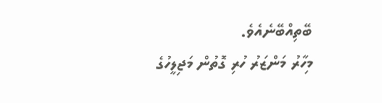ބޭތިއްބޭނެއެވެ.
މިހާރު މަންޒަރު ހުރި ގޮތުން މަޖިލީހުގެ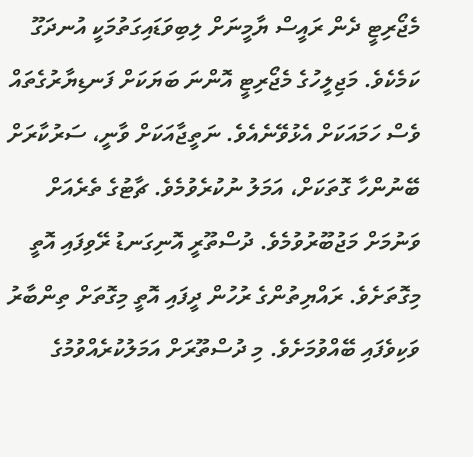މެޖޯރިޓީ ދެން ރައީސް ޔާމީނަށް ލިބިވަޑައިގަތުމަކީ އުނދަގޫ ކަމެކެވެ. މަޖިލީހުގެ މެޖޯރިޓީ އޮންނަ ބަޔަކަށް ފަނޑިޔާރުގެތައް ވެސް ހަމައަކަށް އެޅުވޭނެއެވެ. ނަތީޖާއަކަށް ވާނީ، ސަރުކާރަށް ބޭނުންހާ ގޮތަކަށް، އަމަލު ނުކުރެވުމެވެ. ޗާޓުގެ ތެރެއަށް ވަނުމަށް މަޖުބޫރުވުމެވެ. ދުސްތޫރީ އޮނިގަނޑު ރޭވިފައި އޮތީ މިގޮތަށެވެ. ރައްޔިތުންގެ ރުހުން ދީފައި އޮތީ މިގޮތަށް ތިންބާރު ވަކިވެފައި ބޭއްވުމަށެވެ. މި ދުސްތޫރަށް އަމަލުކުރެއްވުމުގެ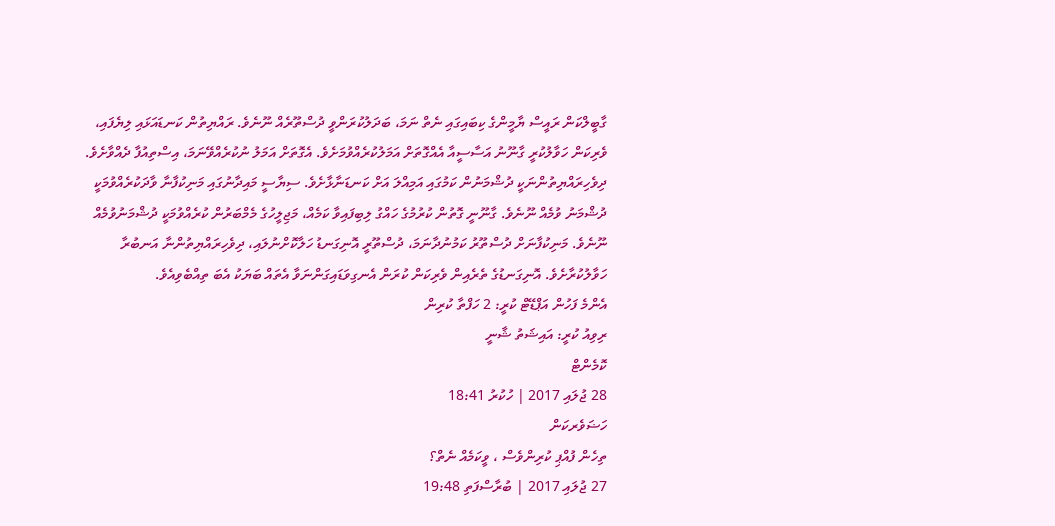ގާބީލްކަން ރައީސް ޔާމީންގެ ކިބައިގައި ނެތް ނަމަ، ބަދަލުކުރަންވީ ދުސްތޫރެއް ނޫނެވެ. ރައްޔިތުން ކަނޑައަޅައި ލިޔެފައި، ވެރިކަން ހަވާލުކުރީ ގާނޫނު އަސާސީއާ އެއްގޮތަށް އަމަލުކުރެއްވުމަށެވެ. އެގޮތަށް އަމަލު ނުކުރެއްވޭނަމަ، އިސްތިއުފާ ދެއްވާށެވެ. ދިވެހިރައްޔިތުންނަކީ ދުޝްމަނުން ކަމުގައި އަމިއްލަ އަށް ކަނޑަނާޅާށެވެ. ސިޔާސީ މައިދާނުގައި މަނިކުފާނާ ވާދަކުރެއްވުމަކީ ދުޝްމަނު ވުމެއް ނޫނެވެ. ގާނޫނީ ގޮތުން ކުރުމުގެ ހައްގު ލިބިފައިވާ ކަމެއް، މަޖިލީހުގެ މެމްބަރުން ކުރެއްވުމަކީ ދުޝްމަނުވުމެއް ނޫނެވެ. މަނިކުފާނަށް ދުސްތޫރު ކަމުނުދާނަމަ، ދުސްތޫރީ އޮނިގަނޑު ހަލާކޮށްނުލައި، ދިވެހިރައްޔިތުންނާ އަނބުރާ ހަވާލުކުރާށެވެ. އޮނިގަނޑުގެ ތެރެއިން ވެރިކަން ކުރަން އެނގިވަޑައިގަންނަވާ އެތައް ބަޔަކު އެބަ ތިއްބެވިއެވެ.
އެންމެ ފަހުން އަޕްޑޭޓް ކުރީ: 2 ހަފްތާ ކުރިން
ރިވިއު ކުރީ: އައިޝަތު ޝާނީ
ކޮމެންޓް
28 ޖުލައި 2017 | ހުކުރު 18:41
ހަޟަވެރކަން
ތިހެން ފުއްޕި ކުރިންވެސް ، ވީކަމެއް ނެތް؟
27 ޖުލައި 2017 | ބުރާސްފަތި 19:48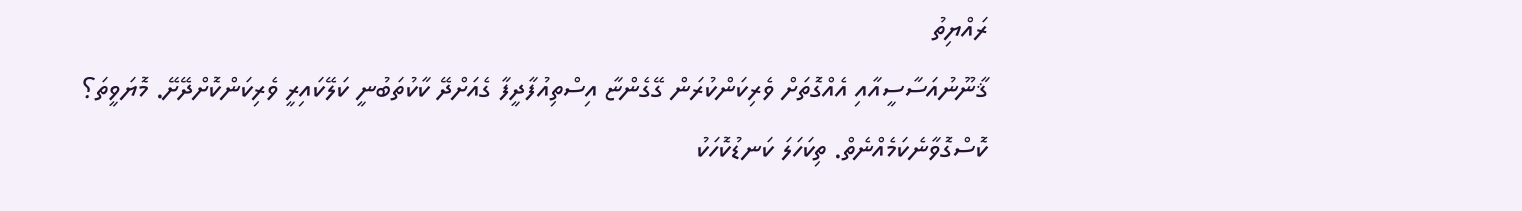ރައްޔިތު
ޤާނޫނުއަސާސީއާއި އެއްގޮތަށް ވެރިކަންކުރަން ގޭގެންޏާ އިސްތިއުފާދީފާ ގެއަށްދޭ ކާކުތަބުނީ ކަލޭކައިރީ ވެރިކަންކޮށްދޭށޭ. މޮޔަވީތަ؟ ކޮސްގޮވާނެކަމެއްނެތް. ތިކަހަލަ ކަނޑުކޮހަކު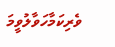ވެރިކަމާހަވާލުވީމަ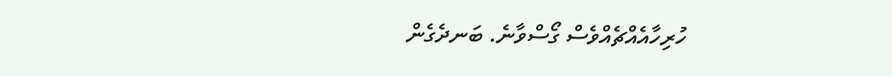ހުރިހާއެއްޗެއްވެސް ގޯސްވާނެ. ބަނދެގެން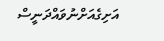އަށިގެއަށްނުވައްދަނީސް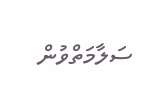ސަލާމަތްވުން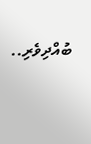ބުއްދިވެރި..